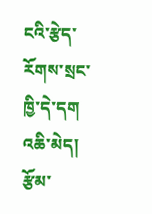ངའི་རྩེད་རོགས་སྲང་ཁྱི་དེ་དག
འཆི་མེད། རྩོམ་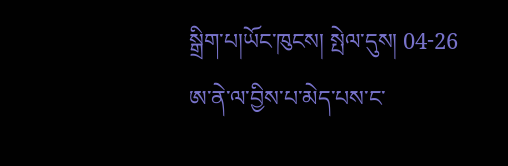སྒྲིག་པ།ཡོང་ཁུངས། སྤེལ་དུས། 04-26
ཨ་ནེ་ལ་བྱིས་པ་མེད་པས་ང་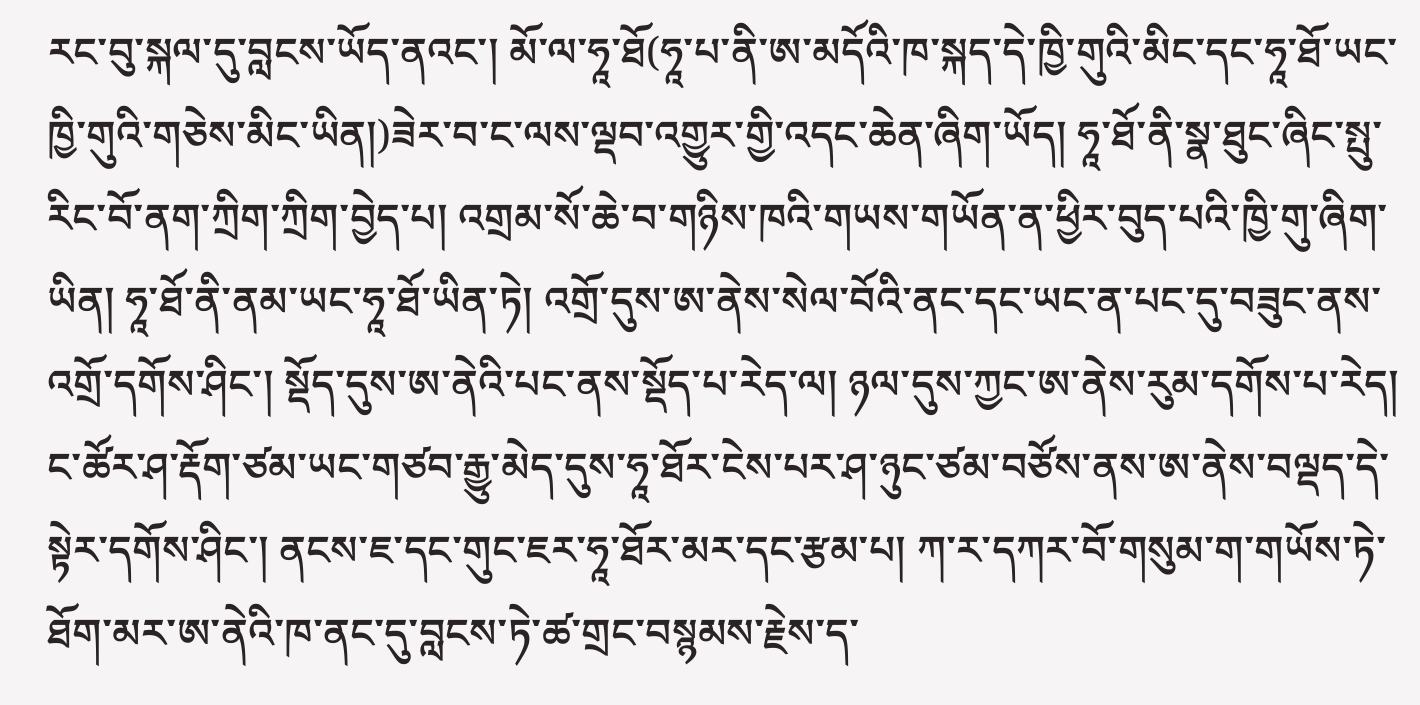རང་བུ་སྐལ་དུ་བླངས་ཡོད་ནའང་། མོ་ལ་ཧཱ་ཐོ(ཧཱ་པ་ནི་ཨ་མདོའི་ཁ་སྐད་དེ་ཁྱི་གུའི་མིང་དང་ཧཱ་ཐོ་ཡང་ཁྱི་གུའི་གཅེས་མིང་ཡིན།)ཟེར་བ་ང་ལས་ལྡབ་འགྱུར་གྱི་འདང་ཆེན་ཞིག་ཡོད། ཧཱ་ཐོ་ནི་སྣ་ཐུང་ཞིང་སྤུ་རིང་བོ་ནག་ཀྲིག་ཀྲིག་བྱེད་པ། འགྲམ་སོ་ཆེ་བ་གཉིས་ཁའི་གཡས་གཡོན་ན་ཕྱིར་བུད་པའི་ཁྱི་གུ་ཞིག་ཡིན། ཧཱ་ཐོ་ནི་ནམ་ཡང་ཧཱ་ཐོ་ཡིན་ཏེ། འགྲོ་དུས་ཨ་ནེས་སེལ་བོའི་ནང་དང་ཡང་ན་པང་དུ་བཟུང་ནས་འགྲོ་དགོས་ཤིང་། སྡོད་དུས་ཨ་ནེའི་པང་ནས་སྡོད་པ་རེད་ལ། ཉལ་དུས་ཀྱང་ཨ་ནེས་རུམ་དགོས་པ་རེད།
ང་ཚོར་ཤ་རྡོག་ཙམ་ཡང་གཙབ་རྒྱུ་མེད་དུས་ཧཱ་ཐོར་ངེས་པར་ཤ་ཉུང་ཙམ་བཙོས་ནས་ཨ་ནེས་བལྡད་དེ་སྟེར་དགོས་ཤིང་། ནངས་ཇ་དང་གུང་ཇར་ཧཱ་ཐོར་མར་དང་རྩམ་པ། ཀ་ར་དཀར་བོ་གསུམ་ག་གཡོས་ཏེ་ཐོག་མར་ཨ་ནེའི་ཁ་ནང་དུ་བླངས་ཏེ་ཚ་གྲང་བསྙམས་རྗེས་ད་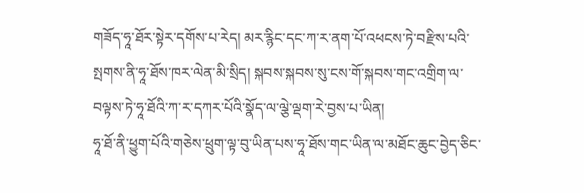གཟོད་ཧཱ་ཐོར་སྟེར་དགོས་པ་རེད། མར་རྙིང་དང་ཀ་ར་ནག་པོ་འཕངས་ཏེ་བརྫིས་པའི་སྤགས་ནི་ཧཱ་ཐོས་ཁར་ལེན་མི་སྲིད། སྐབས་སྐབས་སུ་ངས་གོ་སྐབས་གང་འགྲིག་ལ་བལྟས་ཏེ་ཧཱ་ཐོའི་ཀ་ར་དཀར་པོའི་སྣོད་ལ་ལྕེ་ལྡག་རེ་བྱས་པ་ཡིན།
ཧཱ་ཐོ་ནི་ཕྱུག་པོའི་གཅེས་ཕྲུག་ལྟ་བུ་ཡིན་པས་ཧཱ་ཐོས་གང་ཡིན་ལ་མཐོང་ཆུང་བྱེད་ཅིང་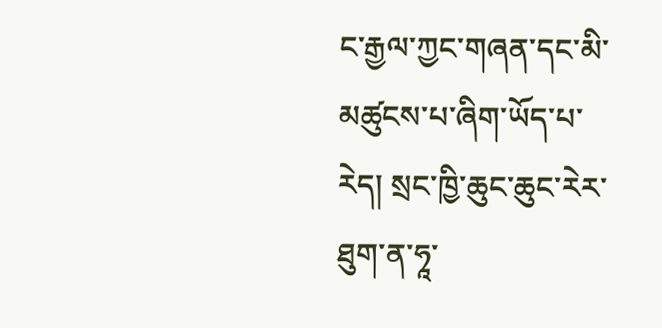ང་རྒྱལ་ཀྱང་གཞན་དང་མི་མཚུངས་པ་ཞིག་ཡོད་པ་རེད། སྲང་ཁྱི་ཆུང་ཆུང་རེར་ཐུག་ན་ཧཱ་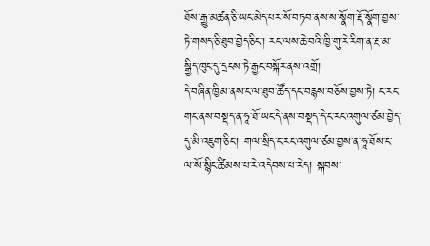ཐོས་རྒྱུ་མཚན་ཅི་ཡང་མེད་པར་སོ་བཏབ་ནས་ས་སྣོག་རྡོ་སྣོག་བྱས་ཏེ་གསད་ཅི་ཐུབ་བྱེད་ཅིང་། རང་ལས་ཆེ་བའི་ཁྱི་གུ་རེ་རིག་ན་རྔ་མ་སྒྱིད་ཁུང་དུ་དྲངས་ཏེ་རྒྱང་བསྐོར་ནས་འགྲོ།
དེ་བཞིན་ཁྱིམ་ནས་ང་ལ་ཐུབ་ཚོད་དང་བརྙས་བཅོས་བྱས་ཏེ། ང་རང་གང་ནས་བསྡད་ན་ཧཱ་ཐོ་ཡང་དེ་ནས་བསྡད་དེ་ང་རང་འགུལ་ཙམ་བྱེད་དུ་མི་འཇུག་ཅིང་། གལ་སྲིད་ང་རང་འགུལ་ཙམ་བྱས་ན་ཧཱ་ཐོས་ང་ལ་སོ་སྙིང་ཚིམས་པ་རེ་འདེབས་པ་རེད། སྐབས་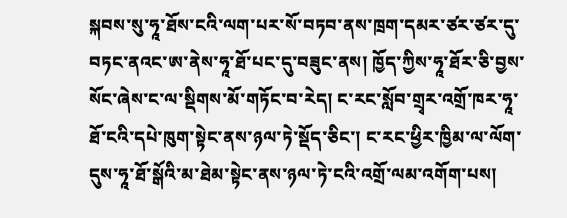སྐབས་སུ་ཧཱ་ཐོས་ངའི་ལག་པར་སོ་བཏབ་ནས་ཁྲག་དམར་ཙར་ཙར་དུ་བཏང་ནའང་ཨ་ནེས་ཧཱ་ཐོ་པང་དུ་བཟུང་ནས། ཁྱོད་ཀྱིས་ཧཱ་ཐོར་ཅི་བྱས་སོང་ཞེས་ང་ལ་སྡིགས་མོ་གཏོང་བ་རེད། ང་རང་སློབ་གྲྭར་འགྲོ་ཁར་ཧཱ་ཐོ་ངའི་དཔེ་ཁུག་སྟེང་ནས་ཉལ་ཏེ་སྡོད་ཅིང་། ང་རང་ཕྱིར་ཁྱིམ་ལ་ལོག་དུས་ཧཱ་ཐོ་སྒོའི་མ་ཐེམ་སྟེང་ནས་ཉལ་ཏེ་ངའི་འགྲོ་ལམ་འགོག་པས།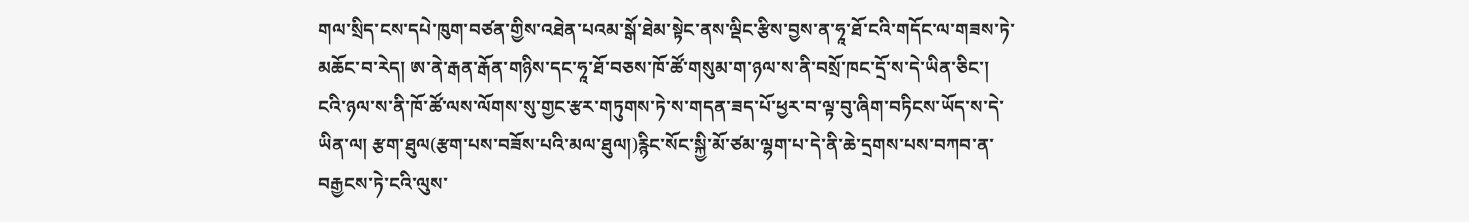གལ་སྲིད་ངས་དཔེ་ཁུག་བཙན་གྱིས་འཐེན་པའམ་སྒོ་ཐེམ་སྟེང་ནས་ལྡིང་རྩིས་བྱས་ན་ཧཱ་ཐོ་ངའི་གདོང་ལ་གཟས་ཏེ་མཆོང་བ་རེད། ཨ་ནེ་རྒན་རྒོན་གཉིས་དང་ཧཱ་ཐོ་བཅས་ཁོ་ཚོ་གསུམ་ག་ཉལ་ས་ནི་བསྲོ་ཁང་དྲོ་ས་དེ་ཡིན་ཅིང་། ངའི་ཉལ་ས་ནི་ཁོ་ཚོ་ལས་ལོགས་སུ་གྱང་རྩར་གཏུགས་ཏེ་ས་གདན་ཟད་པོ་ཕྱར་བ་ལྟ་བུ་ཞིག་བཏིངས་ཡོད་ས་དེ་ཡིན་ལ། རྩག་ཐུལ(རྩག་པས་བཟོས་པའི་མལ་ཐུལ།)རྙིང་སོང་སྐྱི་མོ་ཙམ་ལྷག་པ་དེ་ནི་ཆེ་དྲགས་པས་བཀབ་ན་བརྒྱངས་ཏེ་ངའི་ལུས་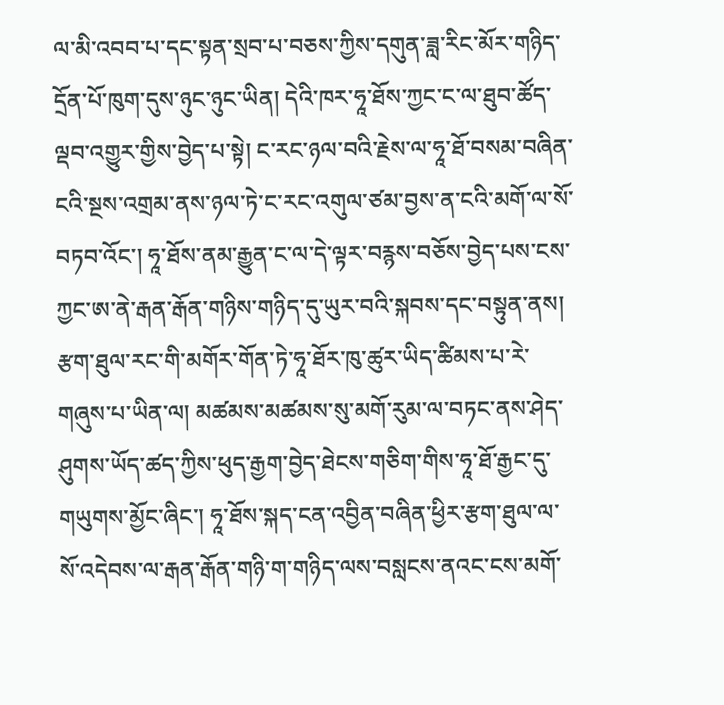ལ་མི་འབབ་པ་དང་སྟན་སྲབ་པ་བཅས་ཀྱིས་དགུན་ཟླ་རིང་མོར་གཉིད་དྲོན་པོ་ཁུག་དུས་ཉུང་ཉུང་ཡིན། དེའི་ཁར་ཧཱ་ཐོས་ཀྱང་ང་ལ་ཐུབ་ཚོད་ལྡབ་འགྱུར་གྱིས་བྱེད་པ་སྟེ། ང་རང་ཉལ་བའི་རྗེས་ལ་ཧཱ་ཐོ་བསམ་བཞིན་ངའི་སྔས་འགྲམ་ནས་ཉལ་ཏེ་ང་རང་འགུལ་ཙམ་བྱས་ན་ངའི་མགོ་ལ་སོ་བཏབ་འོང་། ཧཱ་ཐོས་ནམ་རྒྱུན་ང་ལ་དེ་ལྟར་བརྙས་བཅོས་བྱེད་པས་ངས་ཀྱང་ཨ་ནེ་རྒན་རྒོན་གཉིས་གཉིད་དུ་ཡུར་བའི་སྐབས་དང་བསྟུན་ནས། རྩག་ཐུལ་རང་གི་མགོར་གོན་ཏེ་ཧཱ་ཐོར་ཁུ་ཚུར་ཡིད་ཚིམས་པ་རེ་གཞུས་པ་ཡིན་ལ། མཚམས་མཚམས་སུ་མགོ་རུམ་ལ་བཏང་ནས་ཤེད་ཤུགས་ཡོད་ཚད་ཀྱིས་ཕུད་རྒྱག་བྱེད་ཐེངས་གཅིག་གིས་ཧཱ་ཐོ་རྒྱང་དུ་གཡུགས་མྱོང་ཞིང་། ཧཱ་ཐོས་སྐད་ངན་འབྱིན་བཞིན་ཕྱིར་རྩག་ཐུལ་ལ་སོ་འདེབས་ལ་རྒན་རྒོན་གཉི་ག་གཉིད་ལས་བསླངས་ནའང་ངས་མགོ་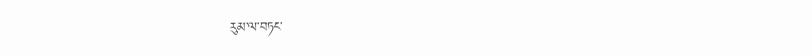རུམ་ལ་བཏང་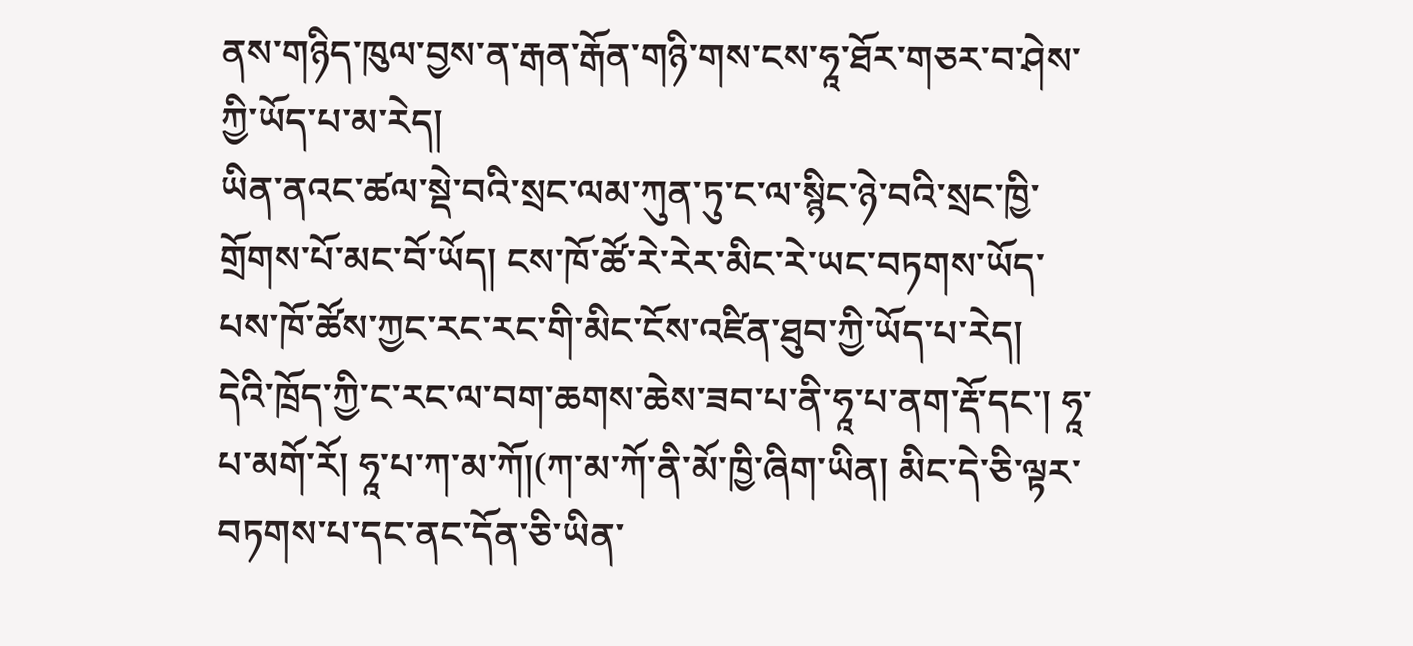ནས་གཉིད་ཁུལ་བྱས་ན་རྒན་རྒོན་གཉི་གས་ངས་ཧཱ་ཐོར་གཅར་བ་ཤེས་ཀྱི་ཡོད་པ་མ་རེད།
ཡིན་ནའང་ཚལ་སྡེ་བའི་སྲང་ལམ་ཀུན་ཏུ་ང་ལ་སྙིང་ཉེ་བའི་སྲང་ཁྱི་གྲོགས་པོ་མང་བོ་ཡོད། ངས་ཁོ་ཚོ་རེ་རེར་མིང་རེ་ཡང་བཏགས་ཡོད་པས་ཁོ་ཚོས་ཀྱང་རང་རང་གི་མིང་ངོས་འཛིན་ཐུབ་ཀྱི་ཡོད་པ་རེད།
དེའི་ཁྲོད་ཀྱི་ང་རང་ལ་བག་ཆགས་ཆེས་ཟབ་པ་ནི་ཧཱ་པ་ནག་རྡོ་དང་། ཧཱ་པ་མགོ་རོ། ཧཱ་པ་ཀ་མ་ཀོ།(ཀ་མ་ཀོ་ནི་མོ་ཁྱི་ཞིག་ཡིན། མིང་དེ་ཅི་ལྟར་བཏགས་པ་དང་ནང་དོན་ཅི་ཡིན་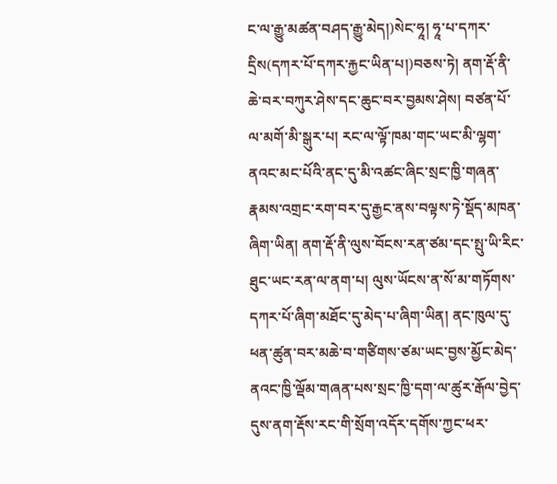ང་ལ་རྒྱུ་མཚན་བཤད་རྒྱུ་མེད།)སེང་ཧཱ། ཧཱ་པ་དཀར་དྲིས(དཀར་པོ་དཀར་རྐྱང་ཡིན་པ།)བཅས་ཏེ། ནག་རྡོ་ནི་ཆེ་བར་བཀུར་ཤེས་དང་ཆུང་བར་བྱམས་ཤེས། བཙན་པོ་ལ་མགོ་མི་སྒུར་པ། རང་ལ་ལྟོ་ཁམ་གང་ཡང་མི་ལྷག་ནའང་མང་པོའི་ནང་དུ་མི་འཚང་ཞིང་སྲང་ཁྱི་གཞན་རྣམས་འགྲང་རག་བར་དུ་རྒྱང་ནས་བལྟས་ཏེ་སྡོད་མཁན་ཞིག་ཡིན། ནག་རྡོ་ནི་ལུས་བོངས་རན་ཙམ་དང་སྤུ་ཡི་རིང་ཐུང་ཡང་རན་ལ་ནག་པ། ལུས་ཡོངས་ན་སོ་མ་གཏོགས་དཀར་པོ་ཞིག་མཐོང་དུ་མེད་པ་ཞིག་ཡིན། ནང་ཁུལ་དུ་ཕན་ཚུན་བར་མཆེ་བ་གཙིགས་ཙམ་ཡང་བྱས་མྱོང་མེད་ནའང་ཁྱི་ལྡོམ་གཞན་པས་སྲང་ཁྱི་དག་ལ་ཚུར་རྒོལ་བྱེད་དུས་ནག་རྡོས་རང་གི་སྲོག་འདོར་དགོས་ཀྱང་ཕར་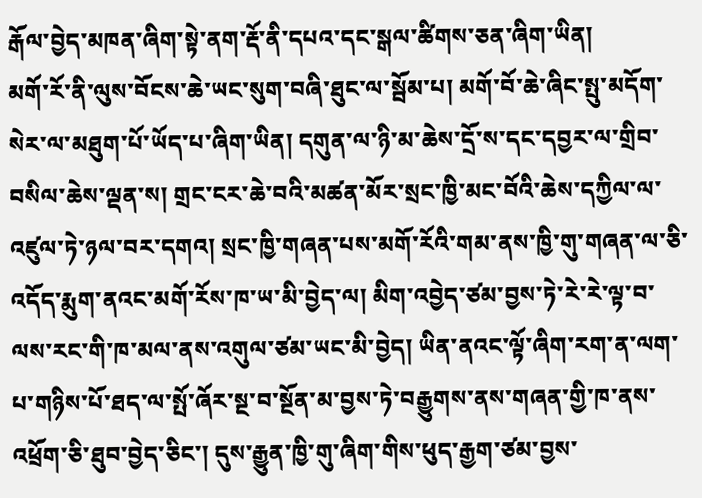རྒོལ་བྱེད་མཁན་ཞིག་སྟེ་ནག་རྡོ་ནི་དཔའ་དང་སྒལ་ཚིགས་ཅན་ཞིག་ཡིན།
མགོ་རོ་ནི་ལུས་བོངས་ཆེ་ཡང་སུག་བཞི་ཐུང་ལ་སྦོམ་པ། མགོ་བོ་ཆེ་ཞིང་སྤུ་མདོག་སེར་ལ་མཐུག་པོ་ཡོད་པ་ཞིག་ཡིན། དགུན་ལ་ཉི་མ་ཆེས་དྲོ་ས་དང་དབྱར་ལ་གྲིབ་བསིལ་ཆེས་ལྡན་ས། གྲང་ངར་ཆེ་བའི་མཚན་མོར་སྲང་ཁྱི་མང་བོའི་ཆེས་དཀྱིལ་ལ་འཛུལ་ཏེ་ཉལ་བར་དགའ། སྲང་ཁྱི་གཞན་པས་མགོ་རོའི་གམ་ནས་ཁྱི་གུ་གཞན་ལ་ཅི་འདོད་རྨུག་ནའང་མགོ་རོས་ཁ་ཡ་མི་བྱེད་ལ། མིག་འབྱེད་ཙམ་བྱས་ཏེ་རེ་རེ་ལྟ་བ་ལས་རང་གི་ཁ་མལ་ནས་འགུལ་ཙམ་ཡང་མི་བྱེད། ཡིན་ནའང་ལྟོ་ཞིག་རག་ན་ལག་པ་གཉིས་པོ་ཐད་ལ་སྤོ་ཞོར་སྔ་བ་སྔོན་མ་བྱས་ཏེ་བརྒྱུགས་ནས་གཞན་གྱི་ཁ་ནས་འཕྲོག་ཅི་ཐུབ་བྱེད་ཅིང་། དུས་རྒྱུན་ཁྱི་གུ་ཞིག་གིས་ཕུད་རྒྱག་ཙམ་བྱས་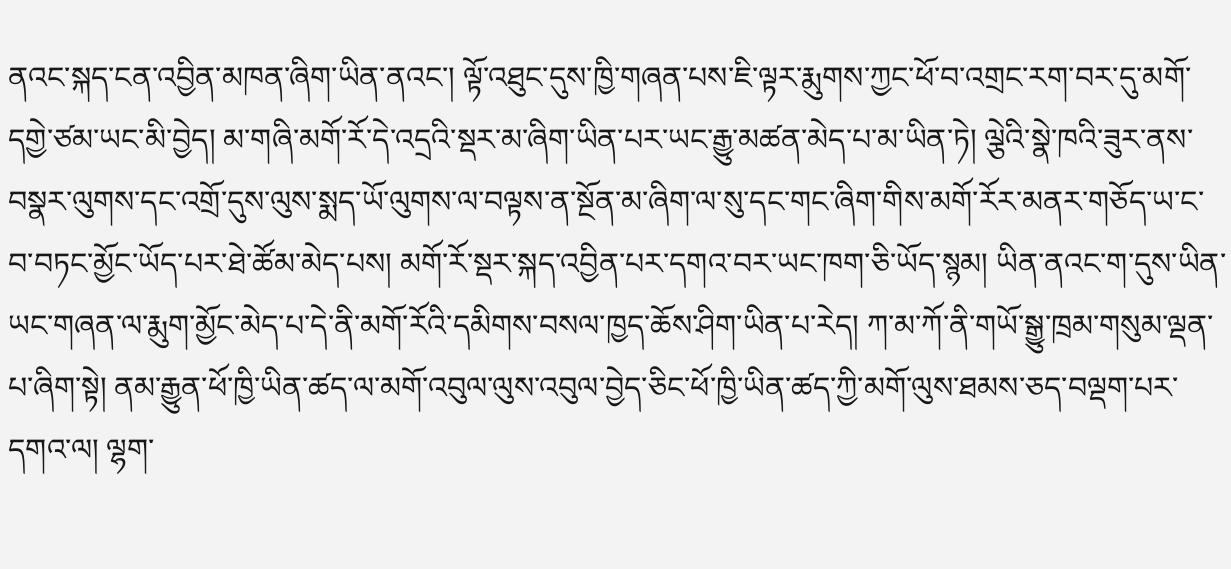ནའང་སྐད་ངན་འབྱིན་མཁན་ཞིག་ཡིན་ནའང་། ལྟོ་འཐུང་དུས་ཁྱི་གཞན་པས་ཇི་ལྟར་རྨུགས་ཀྱང་ཕོ་བ་འགྲང་རག་བར་དུ་མགོ་དགྱེ་ཙམ་ཡང་མི་བྱེད། མ་གཞི་མགོ་རོ་དེ་འདྲའི་སྡར་མ་ཞིག་ཡིན་པར་ཡང་རྒྱུ་མཚན་མེད་པ་མ་ཡིན་ཏེ། ལྕེའི་སྣེ་ཁའི་ཟུར་ནས་བསྣར་ལུགས་དང་འགྲོ་དུས་ལུས་སྨད་ཡོ་ལུགས་ལ་བལྟས་ན་སྔོན་མ་ཞིག་ལ་སུ་དང་གང་ཞིག་གིས་མགོ་རོར་མནར་གཅོད་ཡ་ང་བ་བཏང་མྱོང་ཡོད་པར་ཐེ་ཚོམ་མེད་པས། མགོ་རོ་སྡར་སྐད་འབྱིན་པར་དགའ་བར་ཡང་ཁག་ཅི་ཡོད་སྙམ། ཡིན་ནའང་ག་དུས་ཡིན་ཡང་གཞན་ལ་རྨུག་མྱོང་མེད་པ་དེ་ནི་མགོ་རོའི་དམིགས་བསལ་ཁྱད་ཆོས་ཤིག་ཡིན་པ་རེད། ཀ་མ་ཀོ་ནི་གཡོ་སྒྱུ་ཁྲམ་གསུམ་ལྡན་པ་ཞིག་སྟེ། ནམ་རྒྱུན་ཕོ་ཁྱི་ཡིན་ཚད་ལ་མགོ་འབུལ་ལུས་འབུལ་བྱེད་ཅིང་ཕོ་ཁྱི་ཡིན་ཚད་ཀྱི་མགོ་ལུས་ཐམས་ཅད་བལྡག་པར་དགའ་ལ། ལྷག་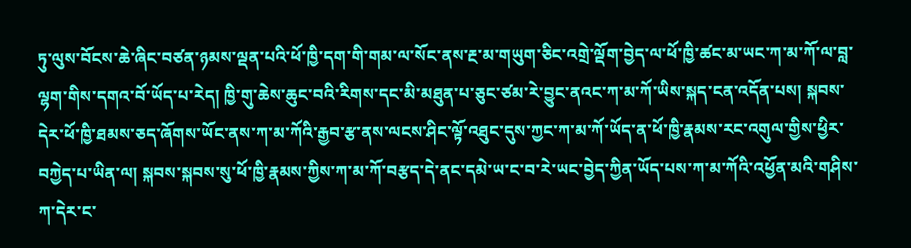ཏུ་ལུས་བོངས་ཆེ་ཞིང་བཙན་ཉམས་ལྡན་པའི་ཕོ་ཁྱི་དག་གི་གམ་ལ་སོང་ནས་རྔ་མ་གཡུག་ཅིང་འགྲེ་ལྡོག་བྱེད་ལ་ཕོ་ཁྱི་ཚང་མ་ཡང་ཀ་མ་ཀོ་ལ་བླ་ལྷག་གིས་དགའ་བོ་ཡོད་པ་རེད། ཁྱི་གུ་ཆེས་ཆུང་བའི་རིགས་དང་མི་མཐུན་པ་ཅུང་ཙམ་རེ་བྱུང་ནའང་ཀ་མ་ཀོ་ཡིས་སྐད་ངན་འདོན་པས། སྐབས་དེར་ཕོ་ཁྱི་ཐམས་ཅད་ཞོགས་ཡོང་ནས་ཀ་མ་ཀོའི་རྒྱབ་རྩ་ནས་ལངས་ཤིང་ལྟོ་འཐུང་དུས་ཀྱང་ཀ་མ་ཀོ་ཡོད་ན་ཕོ་ཁྱི་རྣམས་རང་འགུལ་གྱིས་ཕྱིར་བཀྱེད་པ་ཡིན་ལ། སྐབས་སྐབས་སུ་ཕོ་ཁྱི་རྣམས་ཀྱིས་ཀ་མ་ཀོ་བརྩད་དེ་ནང་དམེ་ཡ་ང་བ་རེ་ཡང་བྱེད་ཀྱིན་ཡོད་པས་ཀ་མ་ཀོའི་འཕྱོན་མའི་གཤིས་ཀ་དེར་ང་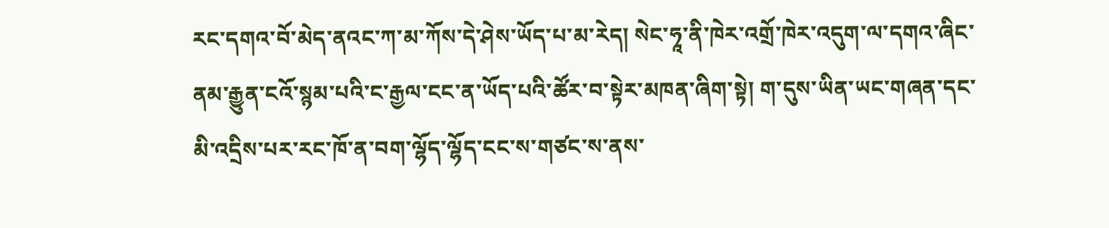རང་དགའ་བོ་མེད་ནའང་ཀ་མ་ཀོས་དེ་ཤེས་ཡོད་པ་མ་རེད། སེང་ཧཱ་ནི་ཁེར་འགྲོ་ཁེར་འདུག་ལ་དགའ་ཞིང་ནམ་རྒྱུན་ངའོ་སྙམ་པའི་ང་རྒྱལ་ངང་ན་ཡོད་པའི་ཚོར་བ་སྟེར་མཁན་ཞིག་སྟེ། ག་དུས་ཡིན་ཡང་གཞན་དང་མི་འདྲིས་པར་རང་ཁོ་ན་བག་ལྷོད་ལྷོད་ངང་ས་གཙང་ས་ནས་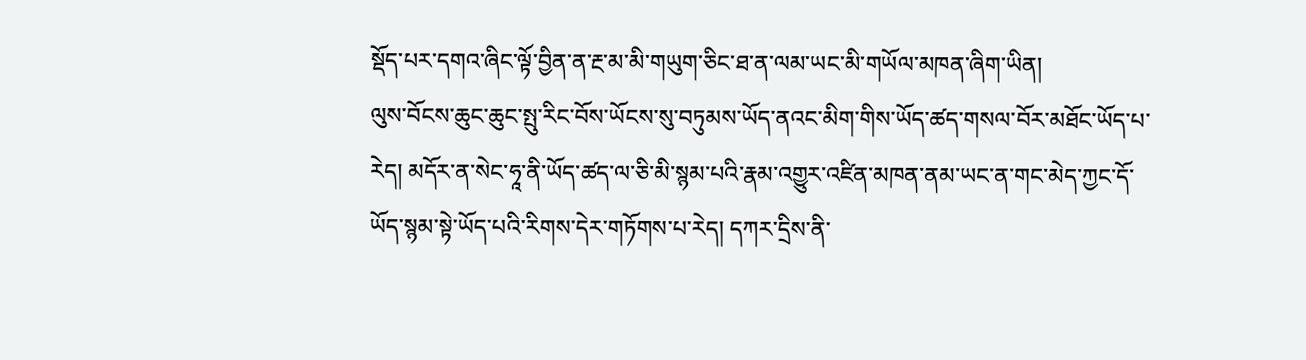སྡོད་པར་དགའ་ཞིང་ལྟོ་བྱིན་ན་རྔ་མ་མི་གཡུག་ཅིང་ཐ་ན་ལམ་ཡང་མི་གཡོལ་མཁན་ཞིག་ཡིན།
ལུས་བོངས་ཆུང་ཆུང་སྤུ་རིང་བོས་ཡོངས་སུ་བཏུམས་ཡོད་ནའང་མིག་གིས་ཡོད་ཚད་གསལ་བོར་མཐོང་ཡོད་པ་རེད། མདོར་ན་སེང་ཧཱ་ནི་ཡོད་ཚད་ལ་ཅི་མི་སྙམ་པའི་རྣམ་འགྱུར་འཛིན་མཁན་ནམ་ཡང་ན་གང་མེད་ཀྱང་དོ་ཡོད་སྙམ་སྟེ་ཡོད་པའི་རིགས་དེར་གཏོགས་པ་རེད། དཀར་དྲིས་ནི་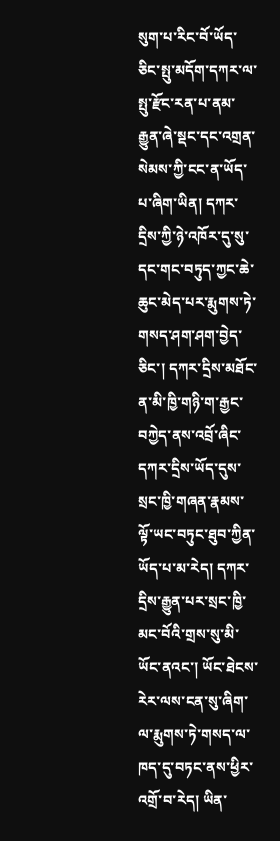སུག་པ་རིང་བོ་ཡོད་ཅིང་སྤུ་མདོག་དཀར་ལ་སྤུ་རྫོང་རན་པ་ནམ་རྒྱུན་ཞེ་སྡང་དང་འགྲན་སེམས་ཀྱི་ངང་ན་ཡོད་པ་ཞིག་ཡིན། དཀར་དྲིས་ཀྱི་ཉེ་འཁོར་དུ་སུ་དང་གང་བཏུད་ཀྱང་ཆེ་ཆུང་མེད་པར་རྨུགས་ཏེ་གསད་ཤག་ཤག་བྱེད་ཅིང་། དཀར་དྲིས་མཐོང་ན་མི་ཁྱི་གཉི་ག་རྒྱང་བཀྱེད་ནས་འབྲོ་ཞིང་དཀར་དྲིས་ཡོད་དུས་སྲང་ཁྱི་གཞན་རྣམས་ལྟོ་ཡང་བཏུང་ཐུབ་ཀྱིན་ཡོད་པ་མ་རེད། དཀར་དྲིས་རྒྱུན་པར་སྲང་ཁྱི་མང་བོའི་གྲས་སུ་མི་ཡོང་ནའང་། ཡོང་ཐེངས་རེར་ལས་ངན་སུ་ཞིག་ལ་རྨུགས་ཏེ་གསད་ལ་ཁད་དུ་བཏང་ནས་ཕྱིར་འགྲོ་བ་རེད། ཡིན་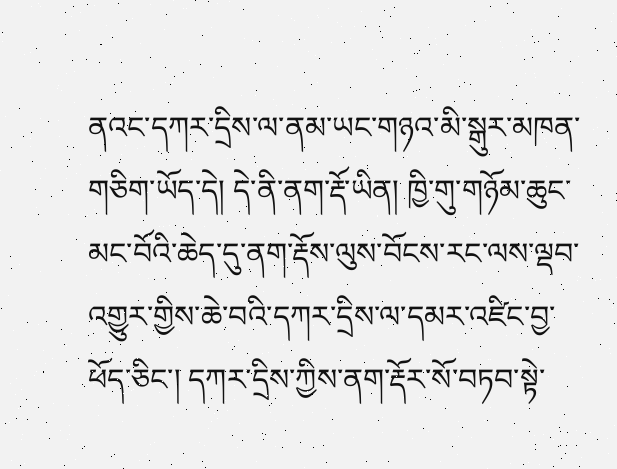ནའང་དཀར་དྲིས་ལ་ནམ་ཡང་གཉའ་མི་སྒུར་མཁན་གཅིག་ཡོད་དེ། དེ་ནི་ནག་རྡོ་ཡིན། ཁྱི་གུ་གཉོམ་ཆུང་མང་བོའི་ཆེད་དུ་ནག་རྡོས་ལུས་བོངས་རང་ལས་ལྡབ་འགྱུར་གྱིས་ཆེ་བའི་དཀར་དྲིས་ལ་དམར་འཛིང་བྱ་ཕོད་ཅིང་། དཀར་དྲིས་ཀྱིས་ནག་རྡོར་སོ་བཏབ་སྟེ་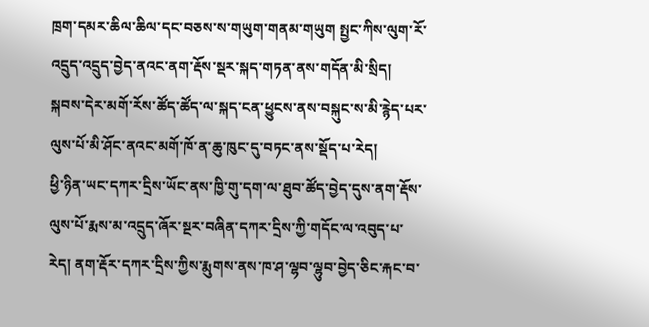ཁྲག་དམར་ཆིལ་ཆིལ་དང་བཅས་ས་གཡུག་གནམ་གཡུག སྤྱང་ཀིས་ལུག་རོ་འདྲུད་འདྲུད་བྱེད་ནའང་ནག་རྡོས་སྡར་སྐད་གཏན་ནས་གདོན་མི་སྲིད། སྐབས་དེར་མགོ་རོས་ཚོད་ཚོད་ལ་སྐད་ངན་ཕྱུངས་ནས་བསྐུང་ས་མི་རྙེད་པར་ལུས་པོ་མི་ཤོང་ནའང་མགོ་ཁོ་ན་ཆུ་ཁུང་དུ་བཏང་ནས་སྡོད་པ་རེད།
ཕྱི་ཉིན་ཡང་དཀར་དྲིས་ཡོང་ནས་ཁྱི་གུ་དག་ལ་ཐུབ་ཚོད་བྱེད་དུས་ནག་རྡོས་ལུས་པོ་རྨས་མ་འདྲུད་ཞོར་སྔར་བཞིན་དཀར་དྲིས་ཀྱི་གདོང་ལ་འབུད་པ་རེད། ནག་རྡོར་དཀར་དྲིས་ཀྱིས་རྨུགས་ནས་ཁ་ཤ་ལྷབ་ལྷུབ་བྱེད་ཅིང་རྐང་བ་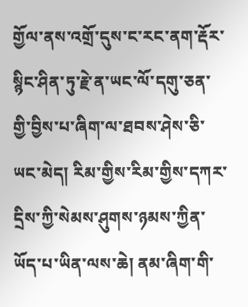གྱོལ་ནས་འགྲོ་དུས་ང་རང་ནག་རྡོར་སྙིང་ཤིན་ཏུ་རྗེ་ན་ཡང་ལོ་དགུ་ཅན་གྱི་བྱིས་པ་ཞིག་ལ་ཐབས་ཤེས་ཅི་ཡང་མེད། རིམ་གྱིས་རིམ་གྱིས་དཀར་དྲིས་ཀྱི་སེམས་ཤུགས་ཉམས་ཀྱིན་ཡོད་པ་ཡིན་ལས་ཆེ། ནམ་ཞིག་གི་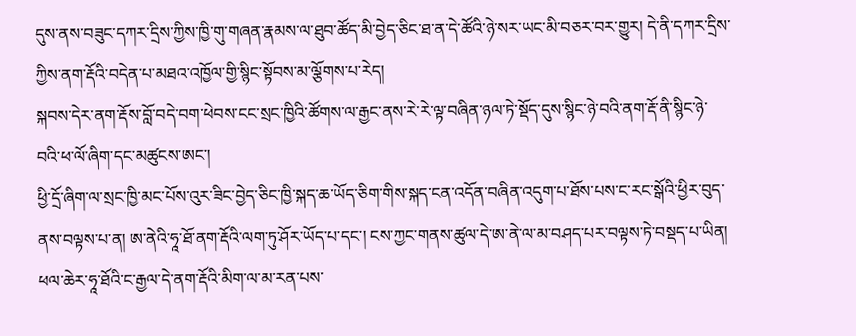དུས་ནས་བཟུང་དཀར་དྲིས་ཀྱིས་ཁྱི་གུ་གཞན་རྣམས་ལ་ཐུབ་ཚོད་མི་བྱེད་ཅིང་ཐ་ན་དེ་ཚོའི་ཉེ་སར་ཡང་མི་བཅར་བར་གྱུར། དེ་ནི་དཀར་དྲིས་ཀྱིས་ནག་རྡོའི་བདེན་པ་མཐའ་འཁྱོལ་གྱི་སྙིང་སྟོབས་མ་ལྕོགས་པ་རེད།
སྐབས་དེར་ནག་རྡོས་བློ་བདེ་བག་ཕེབས་ངང་སྲང་ཁྱིའི་ཚོགས་ལ་རྒྱང་ནས་རེ་རེ་ལྟ་བཞིན་ཉལ་ཏེ་སྡོད་དུས་སྙིང་ཉེ་བའི་ནག་རྡོ་ནི་སྙིང་ཉེ་བའི་ཕ་ལོ་ཞིག་དང་མཚུངས་ཨང་།
ཕྱི་དྲོ་ཞིག་ལ་སྲང་ཁྱི་མང་པོས་འུར་ཟིང་བྱེད་ཅིང་ཁྱི་སྐད་ཆ་ཡོད་ཅིག་གིས་སྐད་ངན་འདོན་བཞིན་འདུག་པ་ཐོས་པས་ང་རང་སྒོའི་ཕྱིར་བུད་ནས་བལྟས་པ་ན། ཨ་ནེའི་ཧཱ་ཐོ་ནག་རྡོའི་ལག་ཏུ་ཤོར་ཡོད་པ་དང་། ངས་ཀྱང་གནས་ཚུལ་དེ་ཨ་ནེ་ལ་མ་བཤད་པར་བལྟས་ཏེ་བསྡད་པ་ཡིན།
ཕལ་ཆེར་ཧཱ་ཐོའི་ང་རྒྱལ་དེ་ནག་རྡོའི་མིག་ལ་མ་རན་པས་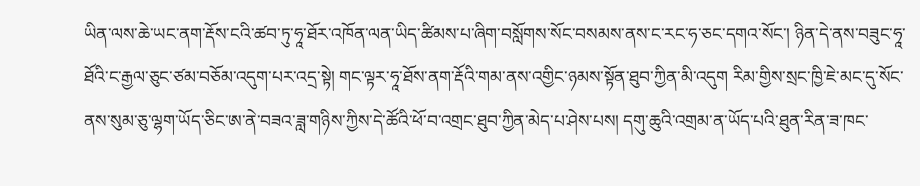ཡིན་ལས་ཆེ་ཡང་ནག་རྡོས་ངའི་ཚབ་ཏུ་ཧཱ་ཐོར་འཁོན་ལན་ཡིད་ཚིམས་པ་ཞིག་བསློགས་སོང་བསམས་ནས་ང་རང་ཧ་ཅང་དགའ་སོང་། ཉིན་དེ་ནས་བཟུང་ཧཱ་ཐོའི་ང་རྒྱལ་ཅུང་ཙམ་བཅོམ་འདུག་པར་འདྲ་སྟེ། གང་ལྟར་ཧཱ་ཐོས་ནག་རྡོའི་གམ་ནས་འགྱིང་ཉམས་སྟོན་ཐུབ་ཀྱིན་མི་འདུག རིམ་གྱིས་སྲང་ཁྱི་ཇེ་མང་དུ་སོང་ནས་སུམ་ཅུ་ལྷག་ཡོད་ཅིང་ཨ་ནེ་བཟའ་ཟླ་གཉིས་ཀྱིས་དེ་ཚོའི་ཕོ་བ་འགྲང་ཐུབ་ཀྱིན་མེད་པ་ཤེས་པས། དགུ་ཆུའི་འགྲམ་ན་ཡོད་པའི་ཐུན་རིན་ཟ་ཁང་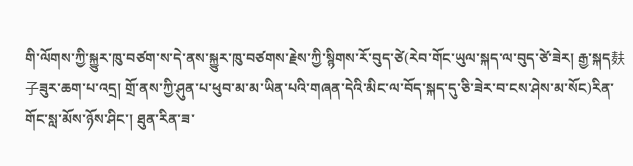གི་ལོགས་ཀྱི་སྐྱུར་ཁུ་བཙག་ས་དེ་ནས་སྐྱུར་ཁུ་བཙགས་རྗེས་ཀྱི་སྙིགས་རོ་བུད་ཙེ(རེབ་གོང་ཡུལ་སྐད་ལ་བུད་ཙེ་ཟེར། རྒྱ་སྐད麸子ཟུར་ཆག་པ་འདྲ། གྲོ་ནས་ཀྱི་ཤུན་པ་ཕུབ་མ་མ་ཡིན་པའི་གཞན་དེའི་མིང་ལ་བོད་སྐད་དུ་ཅི་ཟེར་བ་ངས་ཤེས་མ་སོང)རིན་གོང་སླ་མོས་ཉོས་ཤིང་། ཐུན་རིན་ཟ་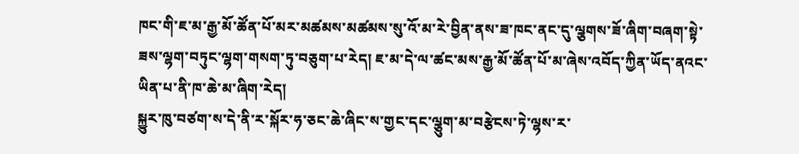ཁང་གི་ཇ་མ་རྒྱ་མོ་ཚོན་པོ་མར་མཚམས་མཚམས་སུ་འོ་མ་རེ་བྱིན་ནས་ཟ་ཁང་ནང་དུ་ལྕགས་ཟོ་ཞིག་བཞག་སྟེ་ཟས་ལྷག་བཏུང་ལྷག་གསག་ཏུ་བཅུག་པ་རེད། ཇ་མ་དེ་ལ་ཚང་མས་རྒྱ་མོ་ཚོན་པོ་མ་ཞེས་འབོད་ཀྱིན་ཡོད་ནའང་ཡིན་པ་ནི་ཁ་ཆེ་མ་ཞིག་རེད།
སྐྱུར་ཁུ་བཙག་ས་དེ་ནི་ར་སྐོར་ཧ་ཅང་ཆེ་ཞིང་ས་གྱང་དང་ལྕུག་མ་བརྩེངས་ཏེ་ལྷས་ར་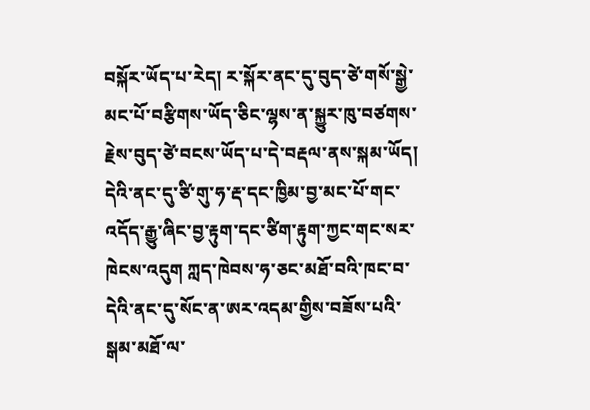བསྐོར་ཡོད་པ་རེད། ར་སྐོར་ནང་དུ་བུད་ཙེ་གསོ་སྒྱེ་མང་པོ་བརྩིགས་ཡོད་ཅིང་ལྷས་ན་སྐྱུར་ཁུ་བཙགས་རྗེས་བུད་ཙེ་བངས་ཡོད་པ་དེ་བརྡལ་ནས་སྐམ་ཡོད། དེའི་ནང་དུ་ཙི་གུ་ཧ་རྡ་དང་ཁྱིམ་བྱ་མང་པོ་གང་འདོད་རྒྱུ་ཞིང་བྱ་རྟུག་དང་ཙིག་རྟུག་ཀྱང་གང་སར་ཁེངས་འདུག ཀླད་ཁེབས་ཧ་ཅང་མཐོ་བའི་ཁང་བ་དེའི་ནང་དུ་སོང་ན་ཨར་འདམ་གྱིས་བཟོས་པའི་སྒམ་མཐོ་ལ་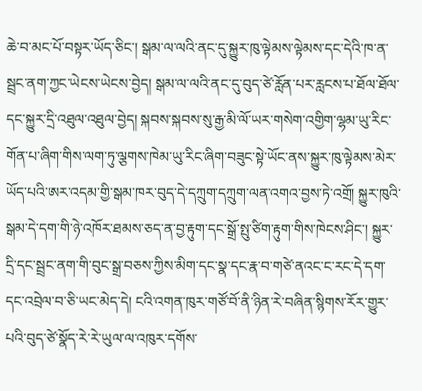ཆེ་བ་མང་པོ་བསྟར་ཡོད་ཅིང་། སྒམ་ལ་ལའི་ནང་དུ་སྐྱུར་ཁུ་ལྟེམས་ལྟེམས་དང་དེའི་ཁ་ན་སྦྲང་ནག་ཀྱང་ཡེངས་ཡེངས་བྱེད། སྒམ་ལ་ལའི་ནང་དུ་བུད་ཙེ་རློན་པར་རླངས་པ་ཐོལ་ཐོལ་དང་སྐྱུར་དྲི་འཐུལ་འཐུལ་བྱེད། སྐབས་སྐབས་སུ་རྒྱ་མི་ལོ་ཡར་གསེག་འགྱིག་ལྷམ་ཡུ་རིང་གོན་པ་ཞིག་གིས་ལག་ཏུ་ལྕགས་ཁེམ་ཡུ་རིང་ཞིག་བཟུང་སྟེ་ཡོང་ནས་སྐྱུར་ཁུ་ལྟེམས་མེར་ཡོད་པའི་ཨར་འདམ་གྱི་སྒམ་ཁར་བུད་དེ་དཀྲུག་དཀྲུག་ལན་འགའ་བྱས་ཏེ་འགྲོ། སྐྱུར་ཁུའི་སྒམ་དེ་དག་གི་ཉེ་འཁོར་ཐམས་ཅད་ན་བྱ་རྟུག་དང་སྒྲོ་སྤུ་ཙིག་རྟུག་གིས་ཁེངས་ཤིང་། སྐྱུར་དྲི་དང་སྦྲང་ནག་གི་བུང་སྒྲ་བཅས་ཀྱིས་མིག་དང་སྣ་དང་རྣ་བ་གཙེ་ནའང་ང་རང་དེ་དག་དང་འབྲེལ་བ་ཅི་ཡང་མེད་དེ། ངའི་འགན་ཁུར་གཙོ་བོ་ནི་ཉིན་རེ་བཞིན་སྙིགས་རོར་གྱུར་པའི་བུད་ཙེ་སྣོད་རེ་རེ་ཡུལ་ལ་འཁུར་དགོས་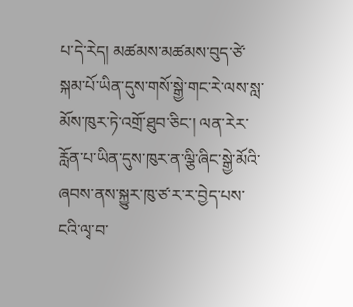པ་དེ་རེད། མཚམས་མཚམས་བུད་ཙེ་སྐམ་པོ་ཡིན་དུས་གསོ་སྒྱེ་གང་རེ་ལས་སླ་མོས་ཁུར་ཏེ་འགྲོ་ཐུབ་ཅིང་། ལན་རེར་རློན་པ་ཡིན་དུས་ཁུར་ན་ལྕི་ཞིང་སྒྱེ་མོའི་ཞབས་ནས་སྐྱུར་ཁུ་ཙ་ར་ར་བྱེད་པས་ངའི་ལྭ་བ་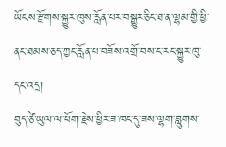ཡོངས་རྫོགས་སྐྱུར་ཁུས་རློན་པར་བསྒྱུར་ཅིང་ཐ་ན་ལྷམ་གྱི་ཕྱི་ནང་ཐམས་ཅད་ཀྱང་རློན་པ་བཟོས་འགྲོ་བས་ང་རང་སྐྱུར་ཁུ་དང་འདྲ།
བུད་ཙེ་ཡུལ་ལ་ཕོག་རྗེས་ཕྱིར་ཟ་ཁང་དུ་ཟས་ལྷག་བླུགས་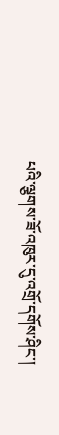པའི་ལྕགས་ཟོ་འཁུར་དུ་འགྲོ་དགོས་ཤིང་།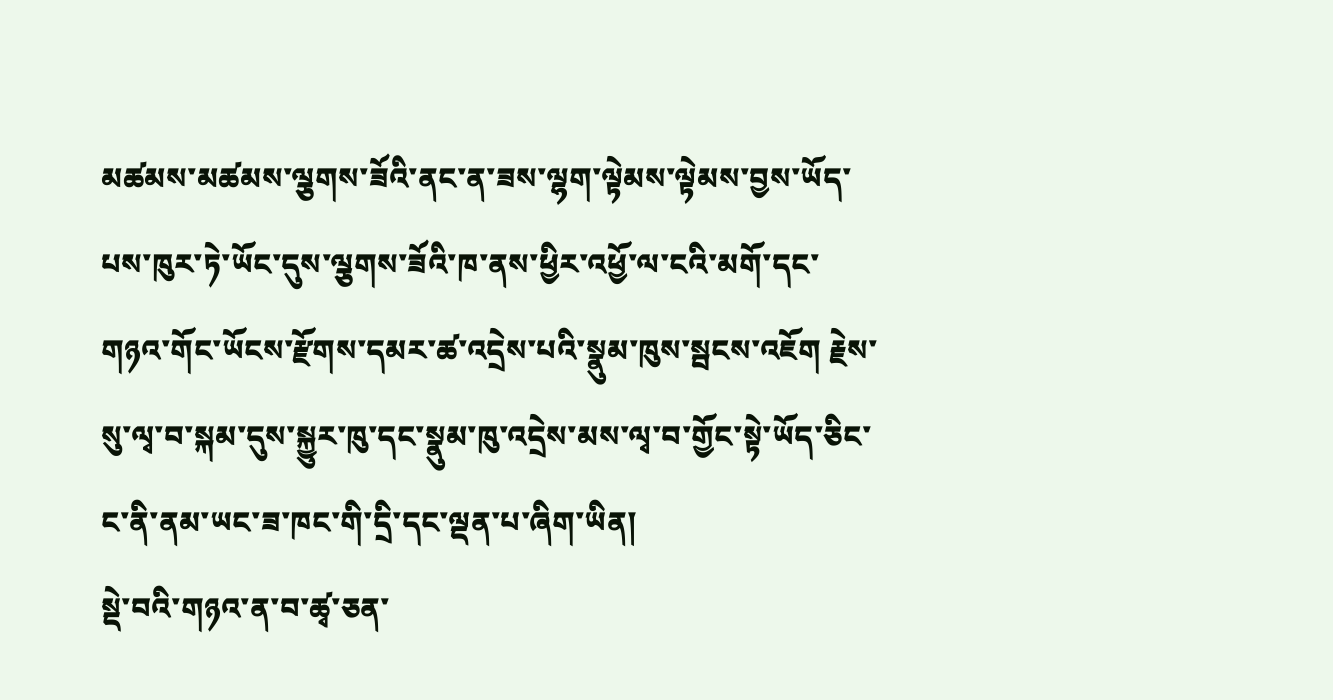མཚམས་མཚམས་ལྕགས་ཟོའི་ནང་ན་ཟས་ལྷག་ལྟེམས་ལྟེམས་བྱས་ཡོད་པས་ཁུར་ཏེ་ཡོང་དུས་ལྕགས་ཟོའི་ཁ་ནས་ཕྱིར་འཕྱོ་ལ་ངའི་མགོ་དང་གཉའ་གོང་ཡོངས་རྫོགས་དམར་ཚ་འདྲེས་པའི་སྣུམ་ཁུས་སྦངས་འཇོག རྗེས་སུ་ལྭ་བ་སྐམ་དུས་སྐྱུར་ཁུ་དང་སྣུམ་ཁུ་འདྲེས་མས་ལྭ་བ་གྱོང་སྟེ་ཡོད་ཅིང་ང་ནི་ནམ་ཡང་ཟ་ཁང་གི་དྲི་དང་ལྡན་པ་ཞིག་ཡིན།
སྡེ་བའི་གཉའ་ན་བ་ཚྭ་ཅན་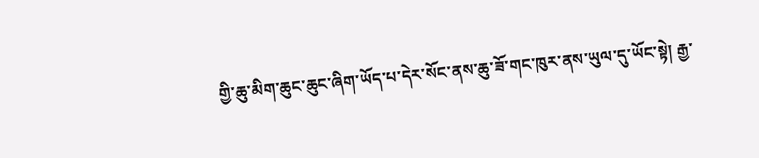གྱི་ཆུ་མིག་ཆུང་ཆུང་ཞིག་ཡོད་པ་དེར་སོང་ནས་ཆུ་ཟོ་གང་ཁུར་ནས་ཡུལ་དུ་ཡོང་སྟེ། རྒྱ་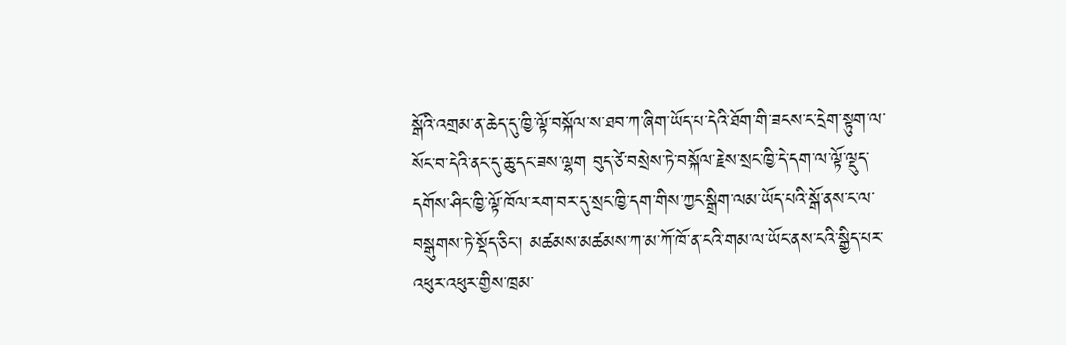སྒོའི་འགྲམ་ན་ཆེད་དུ་ཁྱི་ལྟོ་བསྐོལ་ས་ཐབ་ཀ་ཞིག་ཡོད་པ་དེའི་ཐོག་གི་ཟངས་ང་དྲེག་སྟུག་ལ་སོང་བ་དེའི་ནང་དུ་ཆུ་དང་ཟས་ལྷག བུད་ཙེ་བསྲེས་ཏེ་བསྐོལ་རྗེས་སྲང་ཁྱི་དེ་དག་ལ་ལྟོ་ལྡུད་དགོས་ཤིང་ཁྱི་ལྟོ་ཁོལ་རག་བར་དུ་སྲང་ཁྱི་དག་གིས་ཀྱང་སྒྲིག་ལམ་ཡོད་པའི་སྒོ་ནས་ང་ལ་བསྒུགས་ཏེ་སྡོད་ཅིང་། མཚམས་མཚམས་ཀ་མ་ཀོ་ཁོ་ན་ངའི་གམ་ལ་ཡོང་ནས་ངའི་སྒྱིད་པར་འཕུར་འཕུར་གྱིས་ཁྲམ་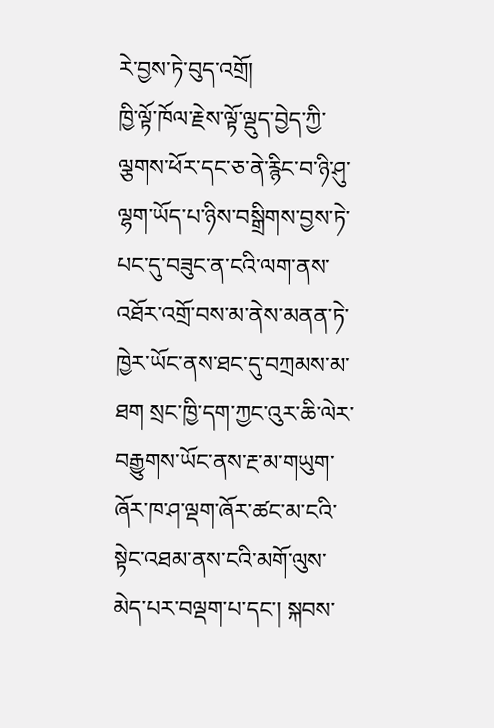རེ་བྱས་ཏེ་བུད་འགྲོ།
ཁྱི་ལྟོ་ཁོལ་རྗེས་ལྟོ་ལྡུད་བྱེད་ཀྱི་ལྕགས་ཕོར་དང་ཅ་ནེ་རྙིང་བ་ཉི་ཤུ་ལྷག་ཡོད་པ་ཉིས་བསྒྲིགས་བྱས་ཏེ་པང་དུ་བཟུང་ན་ངའི་ལག་ནས་འཐོར་འགྲོ་བས་མ་ནེས་མནན་ཏེ་ཁྱེར་ཡོང་ནས་ཐང་དུ་བཀྲམས་མ་ཐག སྲང་ཁྱི་དག་ཀྱང་འུར་ཆི་ལེར་བརྒྱུགས་ཡོང་ནས་རྔ་མ་གཡུག་ཞོར་ཁ་ཤ་ལྡག་ཞོར་ཚང་མ་ངའི་སྟེང་འཐམ་ནས་ངའི་མགོ་ལུས་མེད་པར་བལྡག་པ་དང་། སྐབས་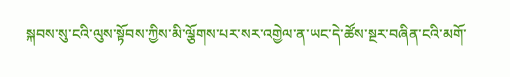སྐབས་སུ་ངའི་ལུས་སྟོབས་ཀྱིས་མི་ལྕོགས་པར་སར་འགྱེལ་ན་ཡང་དེ་ཚོས་སྔར་བཞིན་ངའི་མགོ་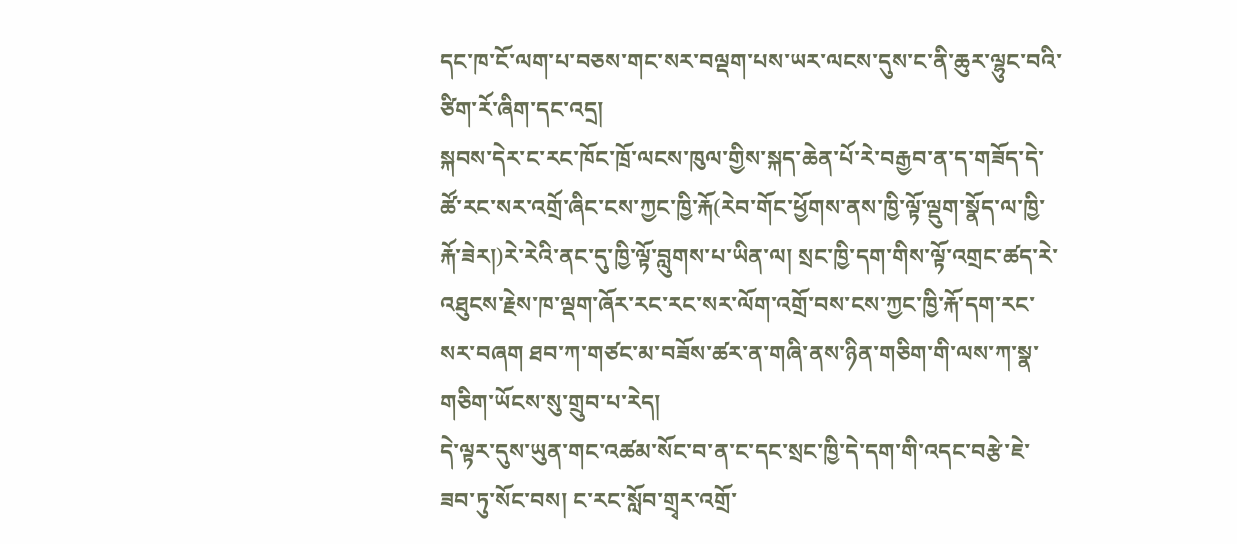དང་ཁ་ངོ་ལག་པ་བཅས་གང་སར་བལྡག་པས་ཡར་ལངས་དུས་ང་ནི་ཆུར་ལྷུང་བའི་ཙིག་རོ་ཞིག་དང་འདྲ།
སྐབས་དེར་ང་རང་ཁོང་ཁྲོ་ལངས་ཁུལ་གྱིས་སྐད་ཆེན་པོ་རེ་བརྒྱབ་ན་ད་གཟོད་དེ་ཚོ་རང་སར་འགྲོ་ཞིང་ངས་ཀྱང་ཁྱི་རྐོ(རེབ་གོང་ཕྱོགས་ནས་ཁྱི་ལྟོ་ལྡུག་སྣོད་ལ་ཁྱི་རྐོ་ཟེར།)རེ་རེའི་ནང་དུ་ཁྱི་ལྟོ་བླུགས་པ་ཡིན་ལ། སྲང་ཁྱི་དག་གིས་ལྟོ་འགྲང་ཚད་རེ་འཐུངས་རྗེས་ཁ་ལྡག་ཞོར་རང་རང་སར་ལོག་འགྲོ་བས་ངས་ཀྱང་ཁྱི་རྐོ་དག་རང་སར་བཞག ཐབ་ཀ་གཙང་མ་བཟོས་ཚར་ན་གཞི་ནས་ཉིན་གཅིག་གི་ལས་ཀ་སྣ་གཅིག་ཡོངས་སུ་གྲུབ་པ་རེད།
དེ་ལྟར་དུས་ཡུན་གང་འཚམ་སོང་བ་ན་ང་དང་སྲང་ཁྱི་དེ་དག་གི་འདང་བརྩེ་ཇེ་ཟབ་ཏུ་སོང་བས། ང་རང་སློབ་གྲྭར་འགྲོ་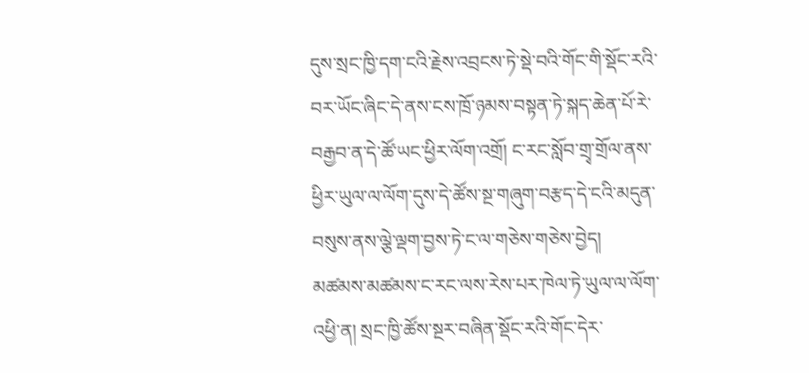དུས་སྲང་ཁྱི་དག་ངའི་རྗེས་འབྲངས་ཏེ་སྡེ་བའི་གོང་གི་སྡོང་རའི་བར་ཡོང་ཞིང་དེ་ནས་ངས་ཁྲོ་ཉམས་བསྟན་ཏེ་སྐད་ཆེན་པོ་རེ་བརྒྱབ་ན་དེ་ཚོ་ཡང་ཕྱིར་ལོག་འགྲོ། ང་རང་སློབ་གྲྭ་གྲོལ་ནས་ཕྱིར་ཡུལ་ལ་ལོག་དུས་དེ་ཚོས་སྔ་གཞུག་བརྩད་དེ་ངའི་མདུན་བསུས་ནས་ལྕེ་ལྡག་བྱས་ཏེ་ང་ལ་གཅེས་གཅེས་བྱེད།
མཚམས་མཚམས་ང་རང་ལས་རེས་པར་ཁེལ་ཏེ་ཡུལ་ལ་ལོག་འཕྱི་ན། སྲང་ཁྱི་ཚོས་སྔར་བཞིན་སྡོང་རའི་གོང་དེར་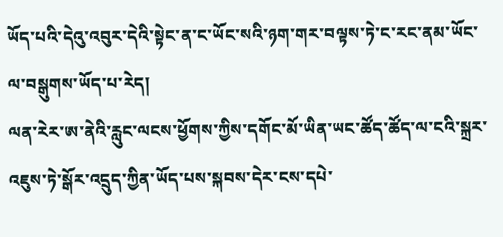ཡོད་པའི་དེའུ་འབུར་དེའི་སྟེང་ན་ང་ཡོང་སའི་ཉག་གར་བལྟས་ཏེ་ང་རང་ནམ་ཡོང་ལ་བསྒུགས་ཡོད་པ་རེད།
ལན་རེར་ཨ་ནེའི་རླུང་ལངས་ཕྱོགས་ཀྱིས་དགོང་མོ་ཡིན་ཡང་ཚོད་ཚོད་ལ་ངའི་སྐྲར་འཇུས་ཏེ་སྒོར་འདྲུད་ཀྱིན་ཡོད་པས་སྐབས་དེར་ངས་དཔེ་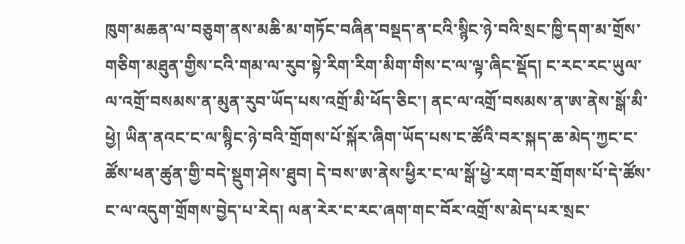ཁུག་མཆན་ལ་བཅུག་ནས་མཆི་མ་གཏོང་བཞིན་བསྡད་ན་ངའི་སྙིང་ཉེ་བའི་སྲང་ཁྱི་དག་མ་གྲོས་གཅིག་མཐུན་གྱིས་ངའི་གམ་ལ་རུབ་སྟེ་རིག་རིག་མིག་གིས་ང་ལ་ལྟ་ཞིང་སྡོད། ང་རང་རང་ཡུལ་ལ་འགྲོ་བསམས་ན་མུན་རུབ་ཡོད་པས་འགྲོ་མི་ཕོད་ཅིང་། ནང་ལ་འགྲོ་བསམས་ན་ཨ་ནེས་སྒོ་མི་ཕྱེ། ཡིན་ནའང་ང་ལ་སྙིང་ཉེ་བའི་གྲོགས་པོ་སྐོར་ཞིག་ཡོད་པས་ང་ཚོའི་བར་སྐད་ཆ་མེད་ཀྱང་ང་ཚོས་ཕན་ཚུན་གྱི་བདེ་སྡུག་ཤེས་ཐུབ། དེ་བས་ཨ་ནེས་ཕྱིར་ང་ལ་སྒོ་ཕྱེ་རག་བར་གྲོགས་པོ་དེ་ཚོས་ང་ལ་འདུག་གྲོགས་བྱེད་པ་རེད། ལན་རེར་ང་རང་ཞག་གང་བོར་འགྲོ་ས་མེད་པར་སྲང་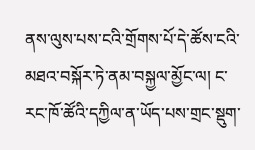ནས་ལུས་པས་ངའི་གྲོགས་པོ་དེ་ཚོས་ངའི་མཐའ་བསྐོར་ཏེ་ནམ་བསྐྱལ་མྱོང་ལ། ང་རང་ཁོ་ཚོའི་དཀྱིལ་ན་ཡོད་པས་གྲང་སྡུག་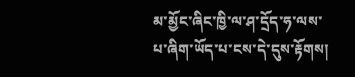མ་མྱོང་ཞིང་ཁྱི་ལ་ཤ་དྲོད་ཧ་ལས་པ་ཞིག་ཡོད་པ་ངས་དེ་དུས་རྟོགས།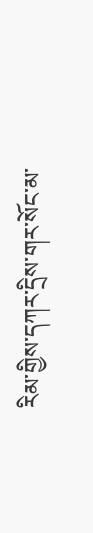རིམ་གྱིས་དཀར་དྲིས་གར་སོང་མ་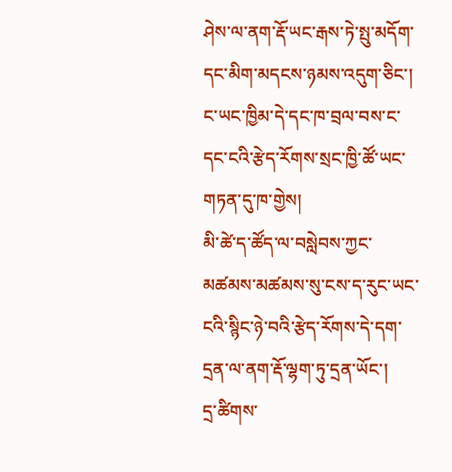ཤེས་ལ་ནག་རྡོ་ཡང་རྒས་ཏེ་སྤུ་མདོག་དང་མིག་མདངས་ཉམས་འདུག་ཅིང་། ང་ཡང་ཁྱིམ་དེ་དང་ཁ་བྲལ་བས་ང་དང་ངའི་རྩེད་རོགས་སྲང་ཁྱི་ཚོ་ཡང་གཏན་དུ་ཁ་གྱེས།
མི་ཚེ་ད་ཚོད་ལ་བསླེབས་ཀྱང་མཚམས་མཚམས་སུ་ངས་ད་རུང་ཡང་ངའི་སྙིང་ཉེ་བའི་རྩེད་རོགས་དེ་དག་དྲན་ལ་ནག་རྡོ་ལྷག་ཏུ་དྲན་ཡོང་།
དྲ་ཚིགས་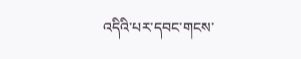འདིའི་པར་དབང་གངས་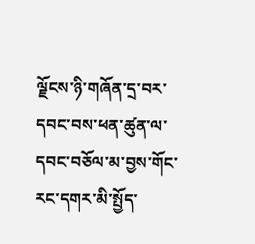ལྗོངས་ཉི་གཞོན་དྲ་བར་དབང་བས་ཕན་ཚུན་ལ་དབང་བཅོལ་མ་བྱས་གོང་རང་དགར་མི་སྤྱོད་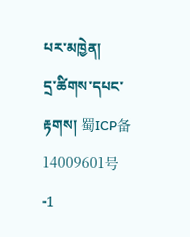པར་མཁྱེན།
དྲ་ཚིགས་དཔང་རྟགས། 蜀ICP备14009601号-1